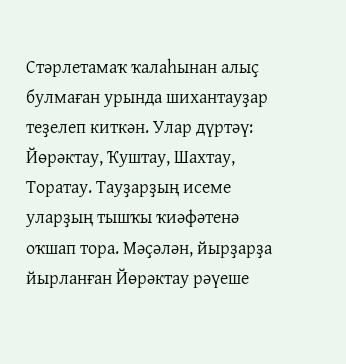Стәрлетамаҡ ҡалаһынан алыҫ булмаған урында шихантауҙар теҙелеп киткән. Улар дүртәү: Йөрәктау, Ҡуштау, Шахтау, Торатау. Тауҙарҙың исеме уларҙың тышҡы ҡиәфәтенә оҡшап тора. Мәҫәлән, йырҙарҙа йырланған Йөрәктау рәүеше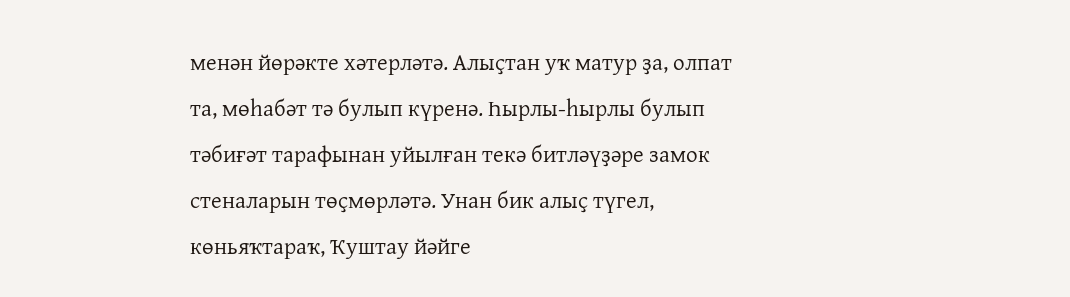менән йөрәкте хәтерләтә. Алыҫтан уҡ матур ҙа, олпат та, мөһабәт тә булып күренә. Һырлы-һырлы булып тәбиғәт тарафынан уйылған текә битләүҙәре замок стеналарын төҫмөрләтә. Унан бик алыҫ түгел, көньяҡтараҡ, Ҡуштау йәйге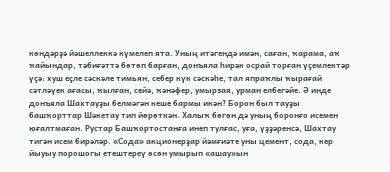көндәрҙә йәшеллеккә күмелеп ята. Уның итәгендә имән, саған, ҡарама, аҡ ҡайындар, тәбиғәттә бөтөп барған, донъяла һирәк осрай торған үҫемлектәр үҫә: хуш еҫле сәскәле тимьян, себер күк сәскәһе, тал япраҡлы ҡырағай сәтләүек ағасы, ҡылған, сейә, ҡәнәфер, умырзая, урман елбегәйе. Ә инде донъяла Шахтауҙы белмәгән кеше бармы икән? Борон был тауҙы башҡорттар Шәкетау тип йөрөткән. Халыҡ бөгөн дә уның боронғо исемен юғалтмаған. Рустар Башҡортостанға инеп тулғас, уға, үҙҙәренсә, Шахтау тигән исем бирәләр. «Сода» акционерҙар йәмғиәте уны цемент, сода, кер йыуыу порошогы етештереү өсөн умырып «ашау»ын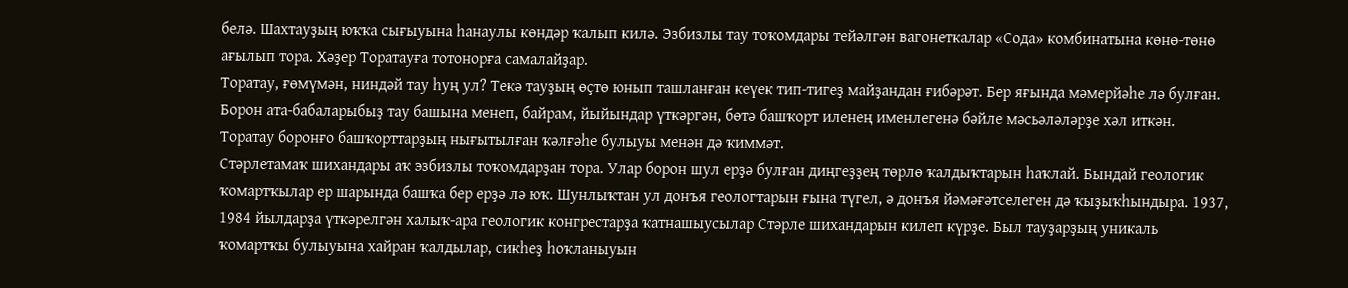белә. Шахтауҙың юҡҡа сығыуына һанаулы көндәр ҡалып килә. Эзбизлы тау тоҡомдары тейәлгән вагонеткалар «Сода» комбинатына көнө-төнө ағылып тора. Хәҙер Торатауға тотонорға самалайҙар.
Торатау, ғөмүмән, ниндәй тау һуң ул? Текә тауҙың өҫтө юнып ташланған кеүек тип-тигеҙ майҙандан ғибәрәт. Бер яғында мәмерйәһе лә булған. Борон ата-бабаларыбыҙ тау башына менеп, байрам, йыйындар үткәргән, бөтә башҡорт иленең именлегенә бәйле мәсьәләләрҙе хәл иткән. Торатау боронғо башҡорттарҙың нығытылған ҡәлғәһе булыуы менән дә ҡиммәт.
Стәрлетамаҡ шихандары аҡ эзбизлы тоҡомдарҙан тора. Улар борон шул ерҙә булған диңгеҙҙең төрлө ҡалдыҡтарын һаҡлай. Бындай геологик ҡомартҡылар ер шарында башҡа бер ерҙә лә юҡ. Шунлыҡтан ул донъя геологтарын ғына түгел, ә донъя йәмәғәтселеген дә ҡыҙыҡһындыра. 1937, 1984 йылдарҙа үткәрелгән халыҡ-ара геологик конгрестарҙа ҡатнашыусылар Стәрле шихандарын килеп күрҙе. Был тауҙарҙың уникаль ҡомартҡы булыуына хайран ҡалдылар, сикһеҙ һоҡланыуын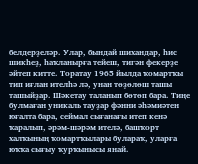белдерҙеләр. Улар, бындай шихандар, һис шикһеҙ, һаҡланырға тейеш, тигән фекерҙе әйтеп китте. Торатау 1965 йылда ҡомартҡы тип иғлан ителһә лә, унан төҙөлөш ташы ташыйҙар. Шәкетау таланып бөтөп бара. Тиңе булмаған уникаль тауҙар фәнни әһәмиәтен юғалта бара, сеймал сығанағы итеп кенә ҡаралып, әрәм-шәрәм ителә, башҡорт халҡының ҡомартҡылары булараҡ, уларға юҡҡа сығыу ҡурҡынысы янай.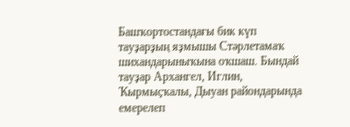Башҡортостандағы бик күп тауҙарҙың яҙмышы Стәрлетамаҡ шихандарыныҡына оҡшаш. Бындай тауҙар Архангел, Иглин, Ҡырмыҫҡалы, Дыуан райондарында емерелеп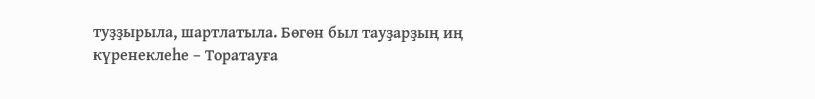туҙҙырыла, шартлатыла. Бөгөн был тауҙарҙың иң күренеклеһе – Торатауға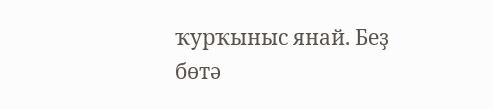ҡурҡыныс янай. Беҙ бөтә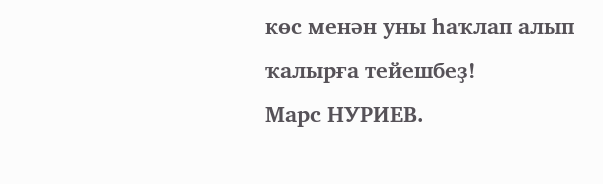көс менән уны һаҡлап алып ҡалырға тейешбеҙ!
Марс НУРИЕВ.